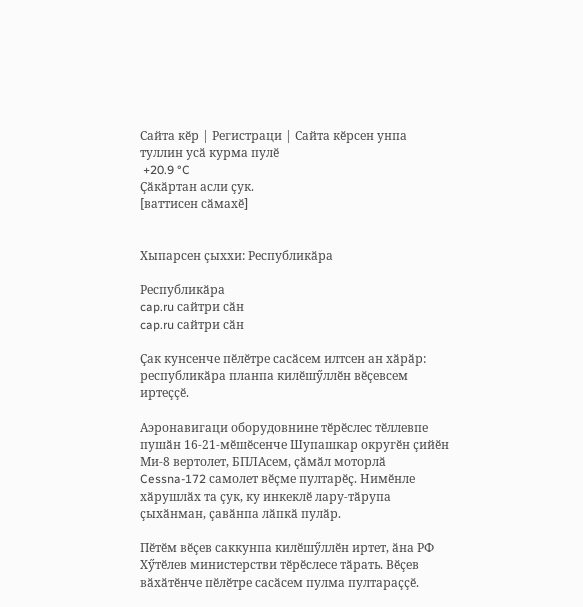Сайта кӗр | Регистраци | Сайта кӗрсен унпа туллин усӑ курма пулӗ
 +20.9 °C
Ҫӑкӑртан асли ҫук.
[ваттисен сӑмахӗ]


Хыпарсен ҫыххи: Республикӑра

Республикӑра
cap.ru сайтри сӑн
cap.ru сайтри сӑн

Ҫак кунсенче пӗлӗтре сасӑсем илтсен ан хӑрӑр: республикӑра планпа килӗшӳллӗн вӗҫевсем иртеҫҫӗ.

Аэронавигаци оборудовнине тӗрӗслес тӗллевпе пушӑн 16-21-мӗшӗсенче Шупашкар округӗн ҫийӗн Ми-8 вертолет, БПЛАсем, ҫӑмӑл моторлӑ Cessna-172 самолет вӗҫме пултарӗҫ. Нимӗнле хӑрушлӑх та ҫук, ку инкеклӗ лару-тӑрупа ҫыхӑнман, ҫавӑнпа лӑпкӑ пулӑр.

Пӗтӗм вӗҫев саккунпа килӗшӳллӗн иртет, ӑна РФ Хӳтӗлев министерстви тӗрӗслесе тӑрать. Вӗҫев вӑхӑтӗнче пӗлӗтре сасӑсем пулма пултараҫҫӗ.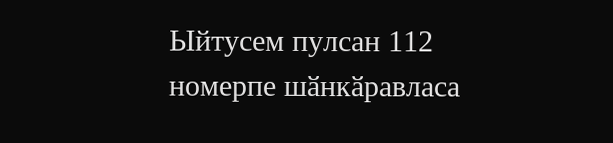Ыйтусем пулсан 112 номерпе шӑнкӑравласа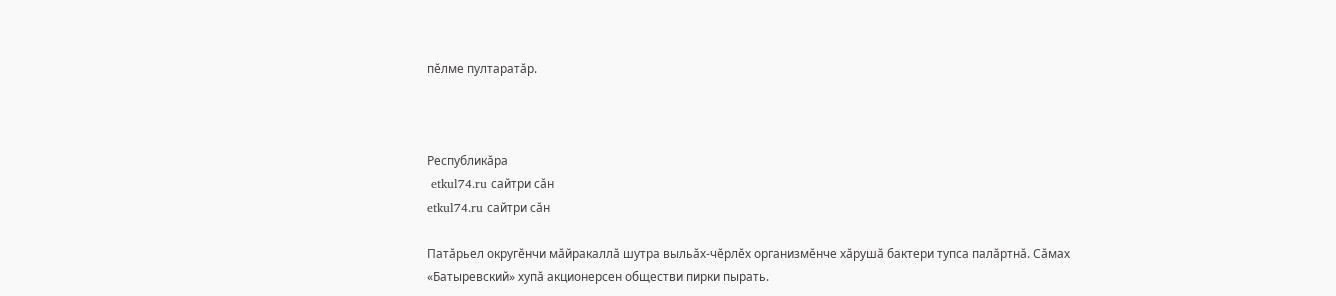пӗлме пултаратӑр.



Республикӑра
 etkul74.ru сайтри сӑн
etkul74.ru сайтри сӑн

Патӑрьел округӗнчи мӑйракаллӑ шутра выльӑх-чӗрлӗх организмӗнче хӑрушӑ бактери тупса палӑртнӑ. Сӑмах «Батыревский» хупӑ акционерсен обществи пирки пырать.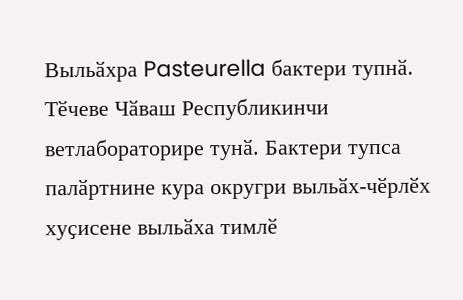Выльӑхра Pasteurella бактери тупнӑ. Тӗчеве Чӑваш Республикинчи ветлабораторире тунӑ. Бактери тупса палӑртнине кура округри выльӑх-чӗрлӗх хуҫисене выльӑха тимлӗ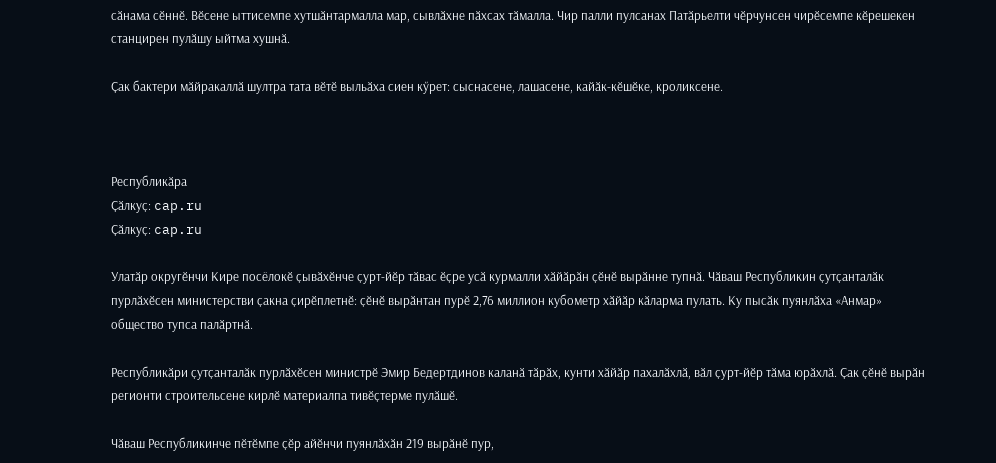сӑнама сӗннӗ. Вӗсене ыттисемпе хутшӑнтармалла мар, сывлӑхне пӑхсах тӑмалла. Чир палли пулсанах Патӑрьелти чӗрчунсен чирӗсемпе кӗрешекен станцирен пулӑшу ыйтма хушнӑ.

Ҫак бактери мӑйракаллӑ шултра тата вӗтӗ выльӑха сиен кӳрет: сыснасене, лашасене, кайӑк-кӗшӗке, кроликсене.



Республикӑра
Ҫӑлкуҫ: cap.ru
Ҫӑлкуҫ: cap.ru

Улатӑр округӗнчи Кире посёлокӗ ҫывӑхӗнче ҫурт-йӗр тӑвас ӗҫре усӑ курмалли хӑйӑрӑн ҫӗнӗ вырӑнне тупнӑ. Чӑваш Республикин ҫутҫанталӑк пурлӑхӗсен министерстви ҫакна ҫирӗплетнӗ: ҫӗнӗ вырӑнтан пурӗ 2,76 миллион кубометр хӑйӑр кӑларма пулать. Ку пысӑк пуянлӑха «Анмар» общество тупса палӑртнӑ.

Республикӑри ҫутҫанталӑк пурлӑхӗсен министрӗ Эмир Бедертдинов каланӑ тӑрӑх, кунти хӑйӑр пахалӑхлӑ, вӑл ҫурт-йӗр тӑма юрӑхлӑ. Ҫак ҫӗнӗ вырӑн регионти строительсене кирлӗ материалпа тивӗҫтерме пулӑшӗ.

Чӑваш Республикинче пӗтӗмпе ҫӗр айӗнчи пуянлӑхӑн 219 вырӑнӗ пур,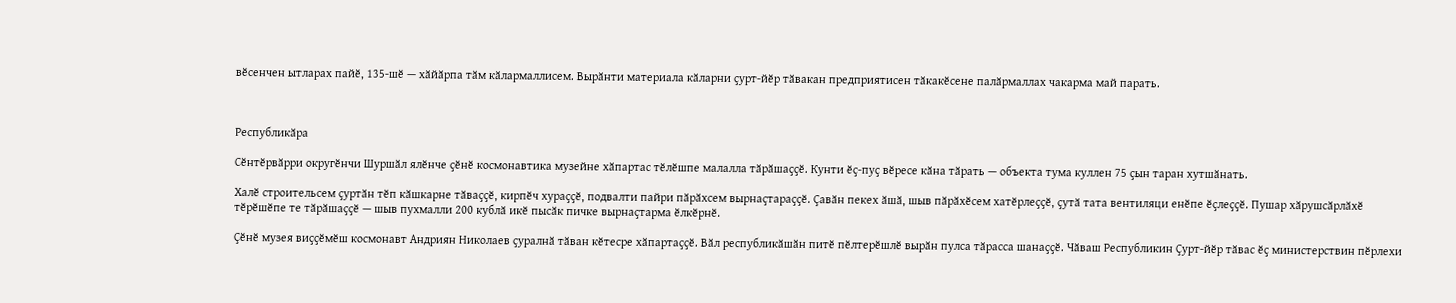вӗсенчен ытларах пайӗ, 135-шӗ — хӑйӑрпа тӑм кӑлармаллисем. Вырӑнти материала кӑларни ҫурт-йӗр тӑвакан предприятисен тӑкакӗсене палӑрмаллах чакарма май парать.



Республикӑра

Сӗнтӗрвӑрри округӗнчи Шуршӑл ялӗнче ҫӗнӗ космонавтика музейне хӑпартас тӗлӗшпе малалла тӑрӑшаҫҫӗ. Кунти ӗҫ-пуҫ вӗресе кӑна тӑрать — объекта тума куллен 75 ҫын таран хутшӑнать.

Халӗ строительсем ҫуртӑн тӗп кӑшкарне тӑваҫҫӗ, кирпӗч хураҫҫӗ, подвалти пайри пӑрӑхсем вырнаҫтараҫҫӗ. Ҫавӑн пекех ӑшӑ, шыв пӑрӑхӗсем хатӗрлеҫҫӗ, ҫутӑ тата вентиляци енӗпе ӗҫлеҫҫӗ. Пушар хӑрушсӑрлӑхӗ тӗрӗшӗпе те тӑрӑшаҫҫӗ — шыв пухмалли 200 кублӑ икӗ пысӑк пичке вырнаҫтарма ӗлкӗрнӗ.

Ҫӗнӗ музея виҫҫӗмӗш космонавт Андриян Николаев ҫуралнӑ тӑван кӗтесре хӑпартаҫҫӗ. Вӑл республикӑшӑн питӗ пӗлтерӗшлӗ вырӑн пулса тӑрасса шанаҫҫӗ. Чӑваш Республикин Ҫурт-йӗр тӑвас ӗҫ министерствин пӗрлехи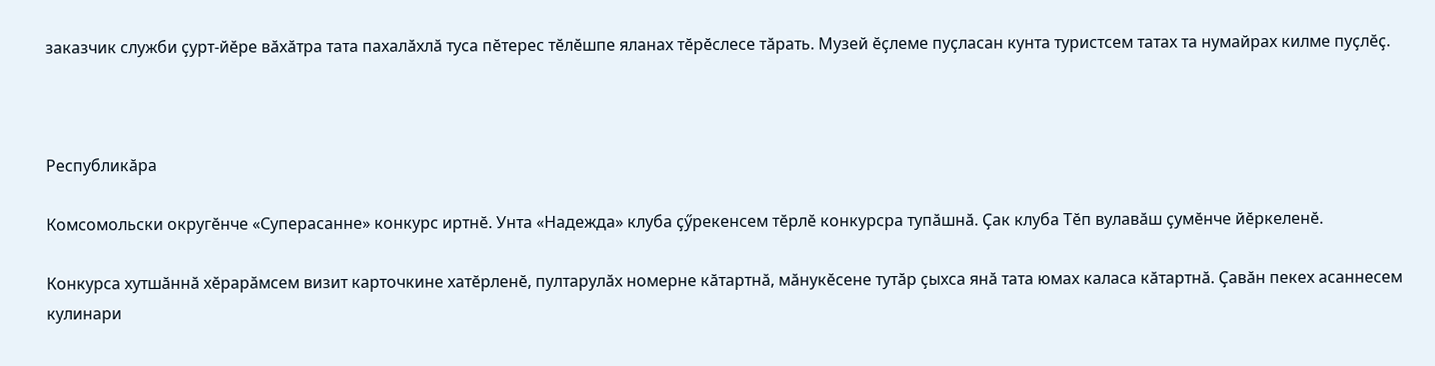заказчик служби ҫурт-йӗре вӑхӑтра тата пахалӑхлӑ туса пӗтерес тӗлӗшпе яланах тӗрӗслесе тӑрать. Музей ӗҫлеме пуҫласан кунта туристсем татах та нумайрах килме пуҫлӗҫ.



Республикӑра

Комсомольски округӗнче «Суперасанне» конкурс иртнӗ. Унта «Надежда» клуба ҫӳрекенсем тӗрлӗ конкурсра тупӑшнӑ. Ҫак клуба Тӗп вулавӑш ҫумӗнче йӗркеленӗ.

Конкурса хутшӑннӑ хӗрарӑмсем визит карточкине хатӗрленӗ, пултарулӑх номерне кӑтартнӑ, мӑнукӗсене тутӑр ҫыхса янӑ тата юмах каласа кӑтартнӑ. Ҫавӑн пекех асаннесем кулинари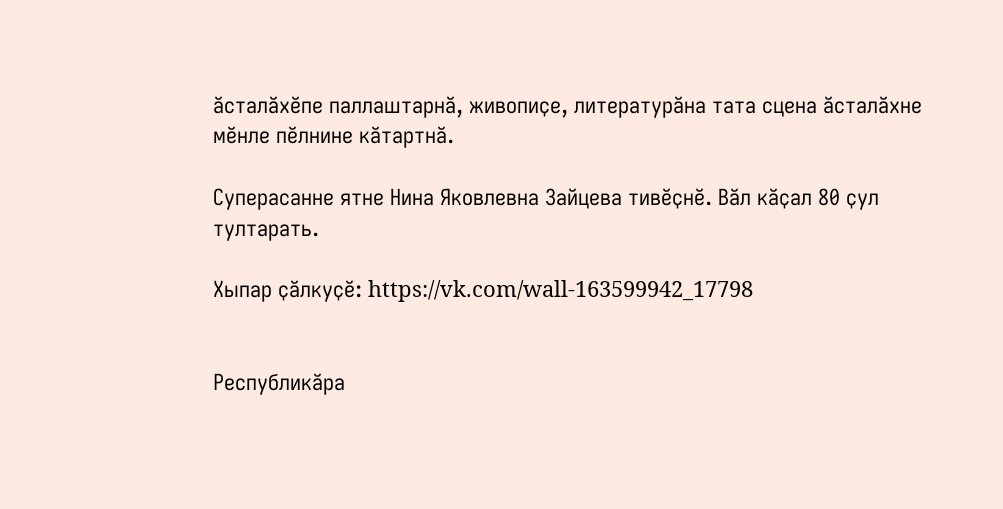ӑсталӑхӗпе паллаштарнӑ, живопиҫе, литературӑна тата сцена ӑсталӑхне мӗнле пӗлнине кӑтартнӑ.

Суперасанне ятне Нина Яковлевна Зайцева тивӗҫнӗ. Вӑл кӑҫал 80 ҫул тултарать.

Хыпар ҫӑлкуҫӗ: https://vk.com/wall-163599942_17798


Республикӑра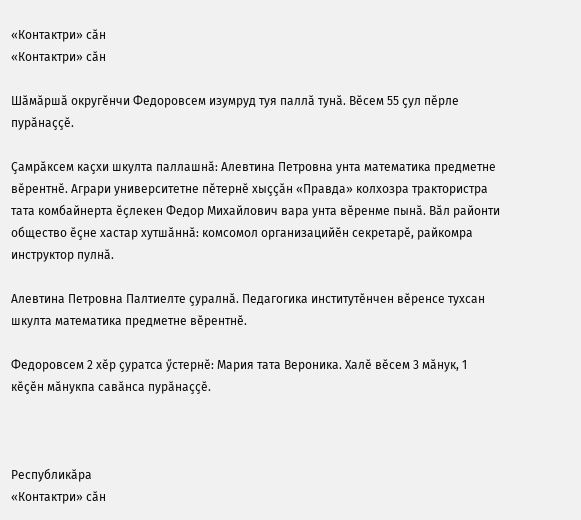«Контактри» сӑн
«Контактри» сӑн

Шӑмӑршӑ округӗнчи Федоровсем изумруд туя паллӑ тунӑ. Вӗсем 55 ҫул пӗрле пурӑнаҫҫӗ.

Ҫамрӑксем каҫхи шкулта паллашнӑ: Алевтина Петровна унта математика предметне вӗрентнӗ. Аграри университетне пӗтернӗ хыҫҫӑн «Правда» колхозра трактористра тата комбайнерта ӗҫлекен Федор Михайлович вара унта вӗренме пынӑ. Вӑл районти общество ӗҫне хастар хутшӑннӑ: комсомол организацийӗн секретарӗ, райкомра инструктор пулнӑ.

Алевтина Петровна Палтиелте ҫуралнӑ. Педагогика институтӗнчен вӗренсе тухсан шкулта математика предметне вӗрентнӗ.

Федоровсем 2 хӗр ҫуратса ӳстернӗ: Мария тата Вероника. Халӗ вӗсем 3 мӑнук, 1 кӗҫӗн мӑнукпа савӑнса пурӑнаҫҫӗ.



Республикӑра
«Контактри» сӑн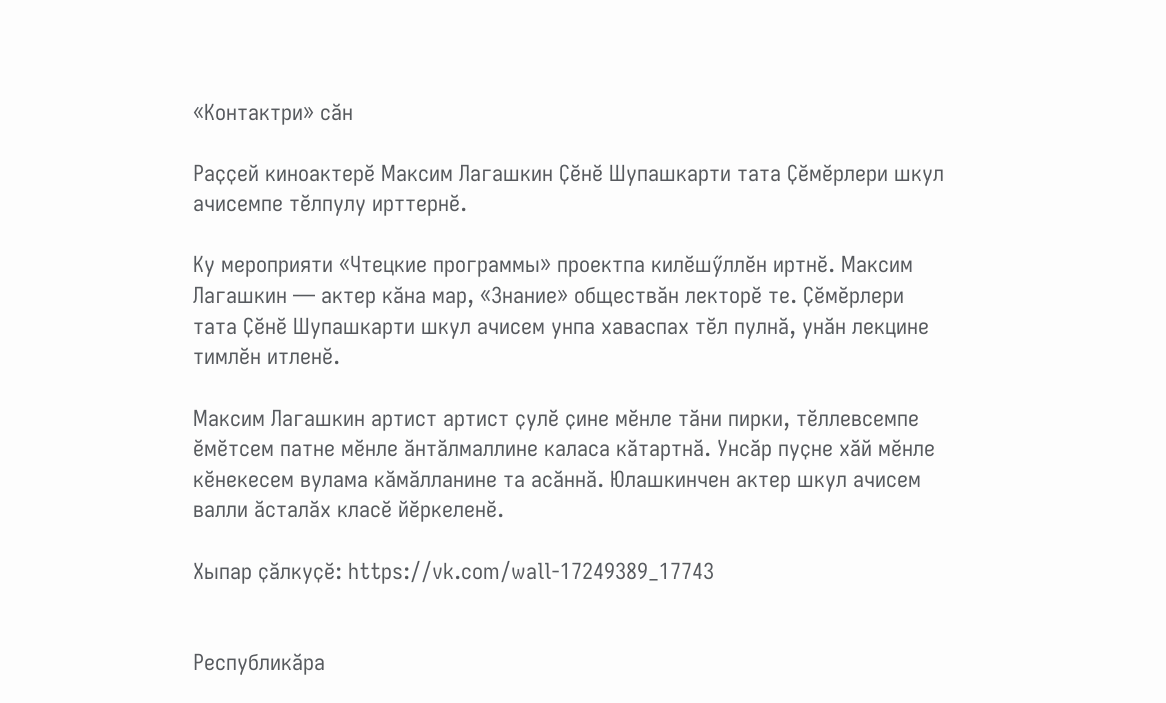«Контактри» сӑн

Раҫҫей киноактерӗ Максим Лагашкин Ҫӗнӗ Шупашкарти тата Ҫӗмӗрлери шкул ачисемпе тӗлпулу ирттернӗ.

Ку мероприяти «Чтецкие программы» проектпа килӗшӳллӗн иртнӗ. Максим Лагашкин — актер кӑна мар, «Знание» обществӑн лекторӗ те. Ҫӗмӗрлери тата Ҫӗнӗ Шупашкарти шкул ачисем унпа хаваспах тӗл пулнӑ, унӑн лекцине тимлӗн итленӗ.

Максим Лагашкин артист артист ҫулӗ ҫине мӗнле тӑни пирки, тӗллевсемпе ӗмӗтсем патне мӗнле ӑнтӑлмаллине каласа кӑтартнӑ. Унсӑр пуҫне хӑй мӗнле кӗнекесем вулама кӑмӑлланине та асӑннӑ. Юлашкинчен актер шкул ачисем валли ӑсталӑх класӗ йӗркеленӗ.

Хыпар ҫӑлкуҫӗ: https://vk.com/wall-17249389_17743


Республикӑра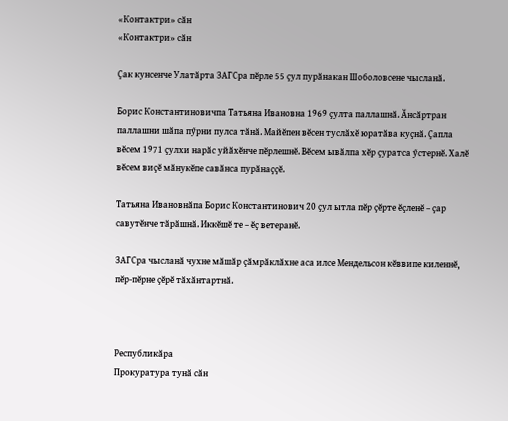«Контактри» сӑн
«Контактри» сӑн

Ҫак кунсенче Улатӑрта ЗАГСра пӗрле 55 ҫул пурӑнакан Шоболовсене чысланӑ.

Борис Константиновичпа Татьяна Ивановна 1969 ҫулта паллашнӑ. Ӑнсӑртран паллашни шӑпа пӳрни пулса тӑнӑ. Майӗпен вӗсен туслӑхӗ юратӑва куҫнӑ. Ҫапла вӗсем 1971 ҫулхи нарӑс уйӑхӗнче пӗрлешнӗ. Вӗсем ывӑлпа хӗр ҫуратса ӳстернӗ. Халӗ вӗсем виҫӗ мӑнукӗпе савӑнса пурӑнаҫҫӗ.

Татьяна Ивановнӑпа Борис Константинович 20 ҫул ытла пӗр ҫӗрте ӗҫленӗ – ҫар савутӗнче тӑрӑшнӑ. Иккӗшӗ те – ӗҫ ветеранӗ.

ЗАГСра чысланӑ чухне мӑшӑр ҫӑмрӑклӑхне аса илсе Мендельсон кӗввипе киленнӗ, пӗр-пӗрне ҫӗрӗ тӑхӑнтартнӑ.



Республикӑра
Прокуратура тунӑ сӑн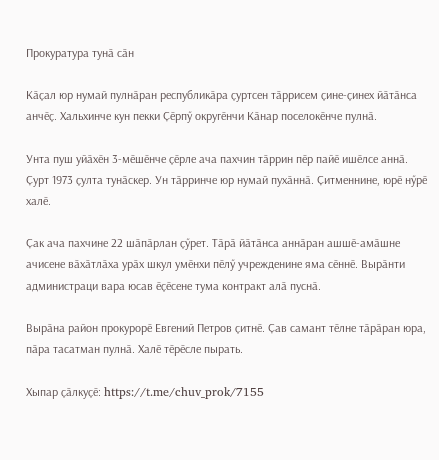Прокуратура тунӑ сӑн

Кӑҫал юр нумай пулнӑран республикӑра ҫуртсен тӑррисем ҫине-ҫинех йӑтӑнса анчӗҫ. Хальхинче кун пекки Ҫӗрпӳ округӗнчи Кӑнар поселокӗнче пулнӑ.

Унта пуш уйӑхӗн 3-мӗшӗнче ҫӗрле ача пахчин тӑррин пӗр пайӗ ишӗлсе аннӑ. Ҫурт 1973 ҫулта тунӑскер. Ун тӑрринче юр нумай пухӑннӑ. Ҫитменнине, юрӗ нӳрӗ халӗ.

Ҫак ача пахчине 22 шӑпӑрлан ҫӳрет. Тӑрӑ йӑтӑнса аннӑран ашшӗ-амӑшне ачисене вӑхӑтлӑха урӑх шкул умӗнхи пӗлӳ учрежденине яма сӗннӗ. Вырӑнти администраци вара юсав ӗҫӗсене тума контракт алӑ пуснӑ.

Вырӑна район прокурорӗ Евгений Петров ҫитнӗ. Ҫав самант тӗлне тӑрӑран юра, пӑра тасатман пулнӑ. Халӗ тӗрӗсле пырать.

Хыпар ҫӑлкуҫӗ: https://t.me/chuv_prok/7155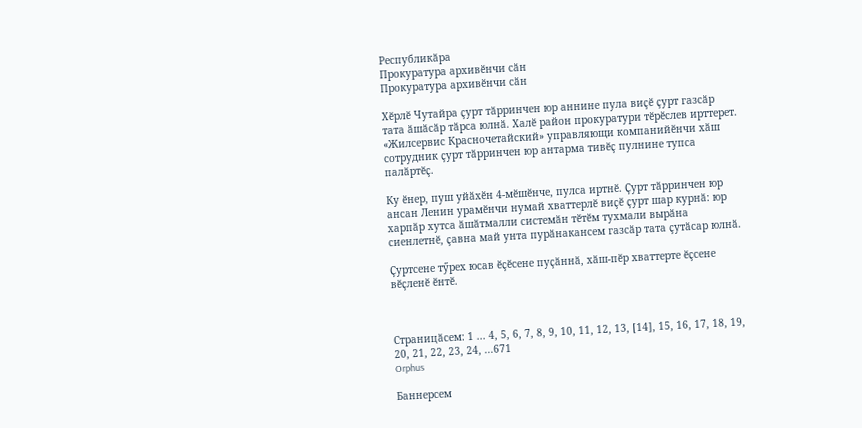Республикӑра
Прокуратура архивӗнчи сӑн
Прокуратура архивӗнчи сӑн

Хӗрлӗ Чутайра ҫурт тӑрринчен юр аннине пула виҫӗ ҫурт газсӑр тата ӑшӑсӑр тӑрса юлнӑ. Халӗ район прокуратури тӗрӗслев ирттерет. «Жилсервис Красночетайский» управляющи компанийӗнчи хӑш сотрудник ҫурт тӑрринчен юр антарма тивӗҫ пулнине тупса палӑртӗҫ.

Ку ӗнер, пуш уйӑхӗн 4-мӗшӗнче, пулса иртнӗ. Ҫурт тӑрринчен юр ансан Ленин урамӗнчи нумай хваттерлӗ виҫӗ ҫурт шар курнӑ: юр харпӑр хутса ӑшӑтмалли системӑн тӗтӗм тухмали вырӑна сиенлетнӗ, ҫавна май унта пурӑнакансем газсӑр тата ҫутӑсар юлнӑ.

Ҫуртсене тӳрех юсав ӗҫӗсене пуҫӑннӑ, хӑш-пӗр хваттерте ӗҫсене вӗҫленӗ ӗнтӗ.



Страницӑсем: 1 ... 4, 5, 6, 7, 8, 9, 10, 11, 12, 13, [14], 15, 16, 17, 18, 19, 20, 21, 22, 23, 24, ...671
Orphus

Баннерсем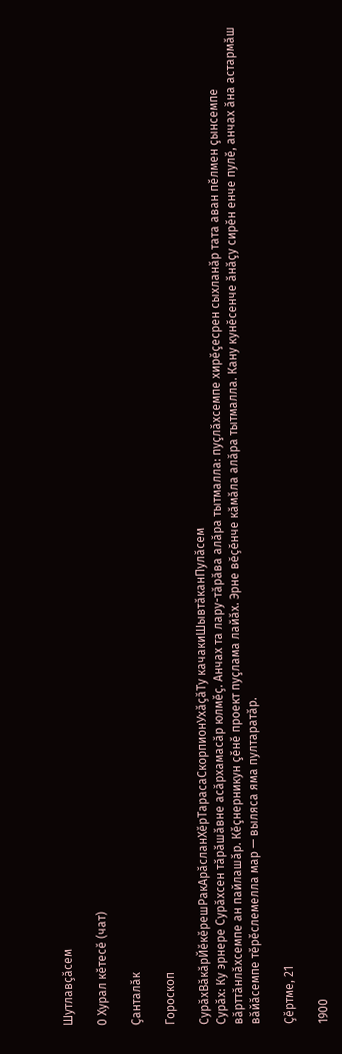Шутлавҫӑсем

0 Хурал кӗтесӗ (чат)

Ҫанталӑк

Гороскоп

СурӑхВӑкӑрЙӗкӗрешРакАрӑсланХӗрТарасаСкорпионУхӑҫӑТу качакиШывтӑканПулӑсем
Сурӑх: Ку эрнере Сурӑхсен тăрăшăвне асӑрхамасӑр юлмĕҫ. Анчах та лару-тӑрӑва алӑра тытмалла: пуçлăхсемпе хирĕçесрен сыхланăр тата аван пĕлмен çынсемпе вӑрттӑнлӑхсемпе ан пайлашăр. Кĕçнерникун çĕнĕ проект пуçлама лайӑх. Эрне вĕçĕнче кӑмӑла алӑра тытмалла. Кану кунӗсенче ăнăçу сирĕн енче пулĕ, анчах ăна астармӑш вăйӑсемпе тĕрĕслемелла мар — выляса яма пултаратăр.

Ҫӗртме, 21

1900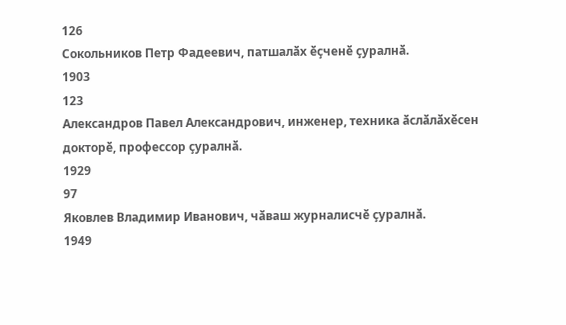126
Сокольников Петр Фадеевич, патшалӑх ӗҫченӗ ҫуралнӑ.
1903
123
Александров Павел Александрович, инженер, техника ӑслӑлӑхӗсен докторӗ, профессор ҫуралнӑ.
1929
97
Яковлев Владимир Иванович, чӑваш журналисчӗ ҫуралнӑ.
1949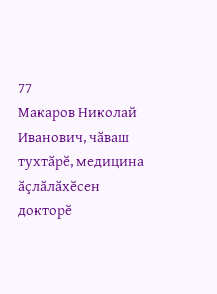77
Макаров Николай Иванович, чӑваш тухтӑрӗ, медицина ӑҫлӑлӑхӗсен докторӗ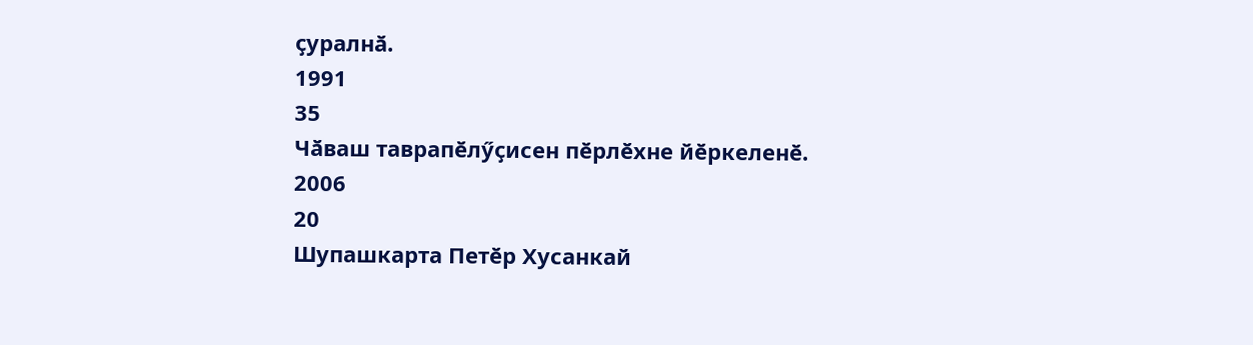ҫуралнӑ.
1991
35
Чӑваш таврапӗлӳҫисен пӗрлӗхне йӗркеленӗ.
2006
20
Шупашкарта Петӗр Хусанкай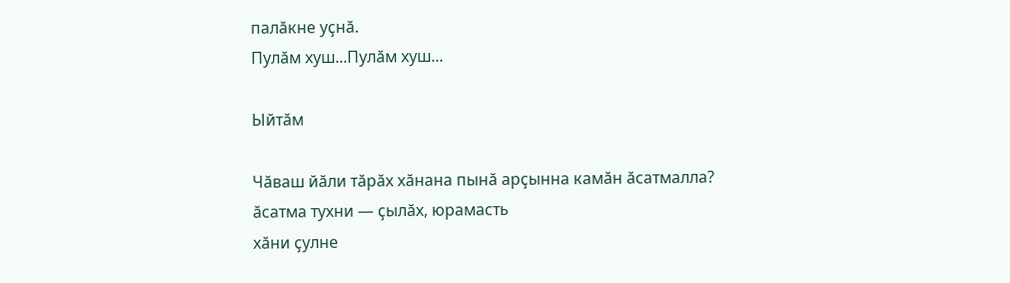палӑкне уҫнӑ.
Пулӑм хуш...Пулӑм хуш...

Ыйтӑм

Чӑваш йӑли тӑрӑх хӑнана пынӑ арҫынна камӑн ӑсатмалла?
ӑсатма тухни — ҫылӑх, юрамасть
хӑни ҫулне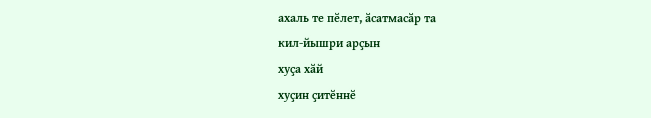ахаль те пӗлет, ӑсатмасӑр та
кил-йышри арҫын
хуҫа хӑй
хуҫин ҫитӗннӗ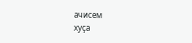ачисем
хуҫа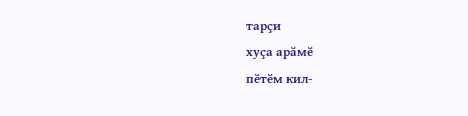тарҫи
хуҫа арӑмӗ
пӗтӗм кил-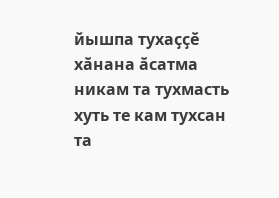йышпа тухаҫҫӗ
хӑнана ӑсатма никам та тухмасть
хуть те кам тухсан та